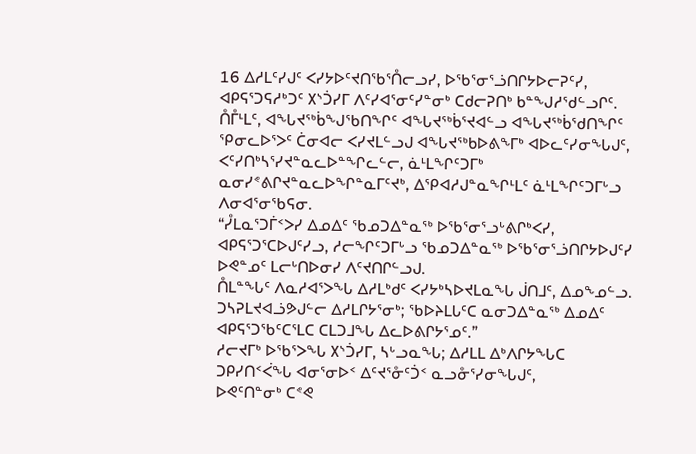16 ᐃᓱᒪᑦᓯᒍᑦ ᐸᓯᔭᐅᑦᔪᑎᖃᕐᑍᓕᓗᓯ, ᐅᖃᕐᓂᕐᓘᑎᒋᔭᐅᓕᕈᑦᓯ, ᐊᑭᕋᕐᑐᕋᓱᒃᑐᑦ ᙭ᔅᑑᓯᒥ ᐱᑦᓯᐊᕐᓂᑦᓯᓐᓂᒃ ᑕᑯᓕᕈᑎᒃ ᑲᓐᖑᓱᖁᓪᓗᒋᑦ.
ᑍᒤᒻᒪᑦ, ᐊᖓᔪᖅᑳᖑᖃᑎᖏᑦ ᐊᖓᔪᖅᑳᕐᔪᐊᓪᓗ ᐊᖓᔪᖅᑳᖁᑎᖏᑦ ᕿᓂᓚᐅᕐᐳᑦ ᑖᓂᐊᓕ ᐸᓯᔪᒪᓪᓗᒍ ᐊᖓᔪᖅᑲᐅᕕᖕᒥᒃ ᐊᐅᓚᑦᓯᓂᖓᒍᑦ, ᐸᑦᓯᑎᒃᓴᕐᓯᔪᓐᓇᓚᐅᓐᖏᓚᓪᓕ, ᓈᒻᒪᖏᑦᑐᒥᒃ ᓇᓂᓯᕝᕕᒋᔪᓐᓇᓚᐅᖏᓐᓇᒥᑦᔪᒃ, ᐃᕿᐊᓱᒍᓐᓇᖏᒻᒪᑦ ᓈᒻᒪᖏᑦᑐᒥᒡᓗ ᐱᓂᐊᕐᓂᖃᕋᓂ.
“ᓮᒪᓇᕐᑐᒦᑉᐳᓯ ᐃᓄᐃᑦ ᖃᓄᑐᐃᓐᓇᖅ ᐅᖃᕐᓂᕐᓗᒡᕕᒋᒃᐸᓯ, ᐊᑭᕋᕐᑐᕐᑕᐅᒍᑦᓯᓗ, ᓱᓕᖏᑦᑐᒥᒡᓗ ᖃᓄᑐᐃᓐᓇᖅ ᐅᖃᕐᓂᕐᓘᑎᒋᔭᐅᒍᑦᓯ ᐅᕙᓐᓄᑦ ᒪᓕᒡᑎᐅᓂᓯ ᐱᑦᔪᑎᒋᓪᓗᒍ.
ᑍᒪᓐᖓᑦ ᐱᓇᓱᐊᕐᐳᖓ ᐃᓱᒪᒃᑯᑦ ᐸᓯᔭᒃᓴᐅᔪᒪᓇᖓ ᒎᑎᒧᑦ, ᐃᓄᖕᓄᓪᓗ.
ᑐᓴᕈᒪᔪᐊᓘᕗᒍᓪᓕ ᐃᓱᒪᒋᔭᕐᓂᒃ; ᖃᐅᔨᒪᒐᑦᑕ ᓇᓂᑐᐃᓐᓇᖅ ᐃᓄᐃᑦ ᐊᑭᕋᕐᑐᖃᑦᑕᕐᒪᑕ ᑕᒪᑐᒧᖓ ᐃᓚᐅᕕᒋᔭᕐᓄᑦ.”
ᓱᓕᔪᒥᒃ ᐅᖃᕐᐳᖓ ᙭ᔅᑑᓯᒥ, ᓴᒡᓗᓇᖓ; ᐃᓱᒪᒪ ᐃᒃᐱᒋᔭᖓᑕ ᑐᑭᓯᑎᑉᐹᖓ ᐊᓂᕐᓂᐅᑉ ᐃᑦᔪᕐᓁᑦᑑᑉ ᓇᓗᓁᕐᓯᓂᖓᒍᑦ,
ᐅᕙᑦᑎᓐᓂᒃ ᑕᕝᕙ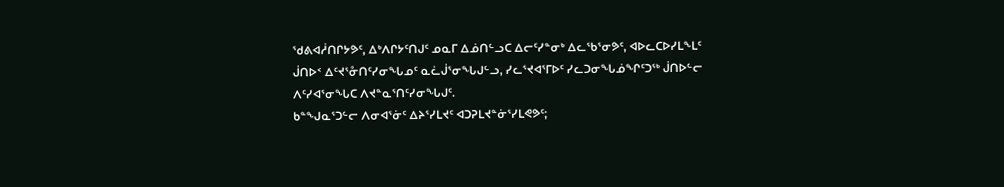ᖁᕕᐊᓲᑎᒋᔭᕗᑦ, ᐃᒃᐱᒋᔭᑦᑎᒍᑦ ᓄᓇᒥ ᐃᓅᑎᓪᓗᑕ ᐃᓕᑦᓯᓐᓂᒃ ᐃᓚᖃᕐᓂᕗᑦ, ᐊᐅᓚᑕᐅᓯᒪᖕᒪᑦ ᒎᑎᐅᑉ ᐃᑦᔪᕐᓁᑎᑦᓯᓂᖓᓄᑦ ᓇᓛᒎᕐᓂᖓᒍᓪᓗ, ᓯᓚᕐᔪᐊᕐᒥᐅᑦ ᓯᓚᑐᓂᖓᓅᖏᑦᑐᖅ ᒎᑎᐅᓪᓕ ᐱᑦᓯᐊᕐᓂᖓᑕ ᐱᔪᓐᓇᕐᑎᑦᓯᓂᖓᒍᑦ.
ᑲᓐᖑᓇᕐᑐᓪᓕ ᐱᓂᐊᕐᓃᑦ ᐃᔨᕐᓯᒪᔪᑦ ᐊᑐᕈᒪᔪᓐᓃᕐᓯᒪᕙᕗᑦ;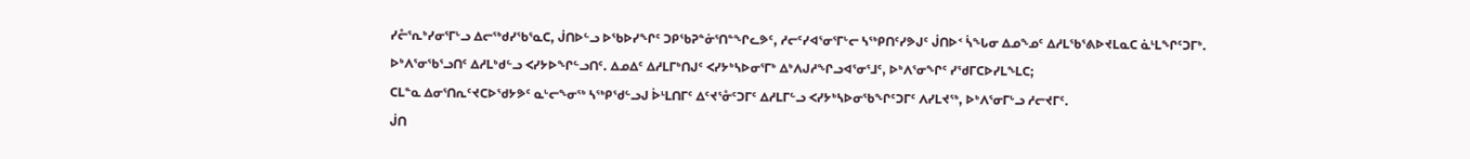ᓯᓔᕐᕆᒃᓯᓂᕐᒥᒡᓗ ᐃᓕᖅᑯᓯᖃᕐᓇᑕ, ᒎᑎᐅᓪᓗ ᐅᖃᐅᓯᖏᑦ ᑐᑭᖃᕈᓐᓃᕐᑎᓐᖏᓚᕗᑦ, ᓱᓕᑦᓯᐊᕐᓂᕐᒥᒡᓕ ᓴᖅᑭᑎᑦᓯᕗᒍᑦ ᒎᑎᐅᑉ ᓵᖓᓂ ᐃᓄᖕᓄᑦ ᐃᓱᒪᖃᕐᕕᐅᔪᒪᓇᑕ ᓈᒻᒪᖏᑦᑐᒥᒃ.
ᐅᒃᐱᕐᓂᖃᕐᓗᑎᑦ ᐃᓱᒪᒃᑯᓪᓗ ᐸᓯᔭᐅᖏᓪᓗᑎᑦ. ᐃᓄᐃᑦ ᐃᓱᒪᒥᒃᑎᒍᑦ ᐸᓯᔭᒃᓴᐅᓂᕐᒥᒃ ᐃᒃᐱᒍᓱᖏᓗᐊᕐᓂᕐᒧᑦ, ᐅᒃᐱᕐᓂᖏᑦ ᓯᖁᒥᑕᐅᓯᒪᖕᒪᑕ;
ᑕᒪᓐᓇ ᐃᓂᕐᑎᕆᑦᔪᑕᐅᖁᔭᕗᑦ ᓇᒡᓕᖕᓂᖅ ᓴᖅᑭᖁᓪᓗᒍ ᐆᒻᒪᑎᒥᑦ ᐃᑦᔪᕐᓁᑦᑐᒥᑦ ᐃᓱᒪᒥᓪᓗ ᐸᓯᔭᒃᓴᐅᓂᖃᖏᑦᑐᒥᑦ ᐱᓯᒪᔪᖅ, ᐅᒃᐱᕐᓂᒥᒡᓗ ᓱᓕᔪᒥᑦ.
ᒎᑎ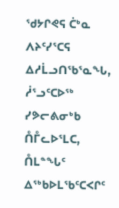ᖁᔭᒋᕙᕋ ᑖᒃᓇ ᐱᔨᑦᓯᕐᑕᕋ ᐃᓱᒫᓗᑎᖃᕐᓇᖓ, ᓲᕐᓗᑦᑕᐅᖅ ᓯᕗᓕᕕᓂᒃᑲ ᑍᒤᓚᐅᕐᒪᑕ, ᑍᒪᓐᖓᑦ ᐃᖅᑲᐅᒪᖃᑦᑕᐸᒋᑦ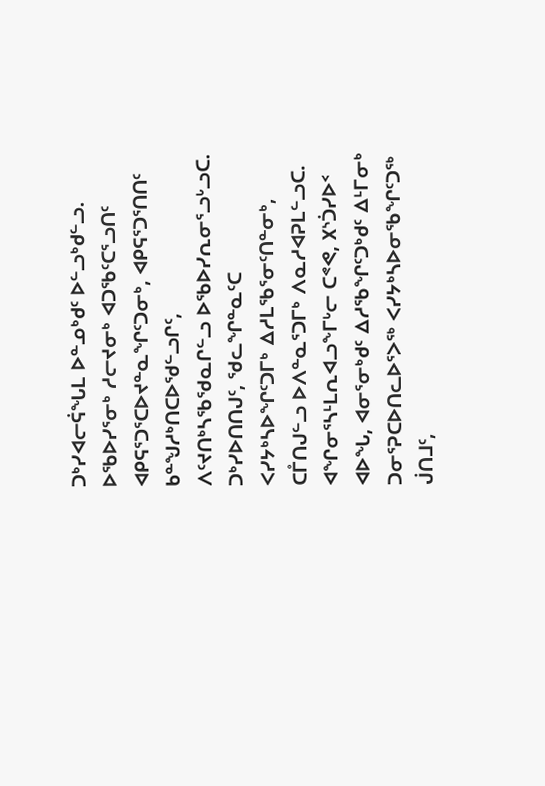ᑐᒃᓯᐊᓕᕌᖓᒪ ᐅᓐᓄᒃᑯᑦ ᐅᓪᓗᒃᑯᓪᓗ.
ᐅᖃᐅᓯᕐᓂᒃ ᓱᓕᔪᓂᒃ ᐊᑐᖃᑦᑕᕐᓗᑎᑦ ᐊᑭᕋᕐᑐᕐᑕᐅᔪᓐᓇᖏᑦᑐᓂᒃ, ᐊᑭᕋᕐᑐᕐᑎᑎᑦ ᑲᓐᖑᓱᒃᑎᑕᐅᖁᓪᓗᒋᑦ, ᐱᑦᔪᑎᒃᓴᖃᖁᓇᒋᓪᓗ ᐅᖃᐅᓯᕆᓂᕐᓗᒡᓗᑕ.
ᑐᒃᓯᐅᑎᑎᒍᑦ, ᖁᓚᖏᓐᓇᑦᑕ ᐸᓯᔭᒃᓴᐅᖏᑦᑐᒥᒃ ᐃᓱᒪᖃᕐᓂᑦᑎᓐᓂᒃ, ᑕᒤᑎᒍᓪᓗ ᐅᐱᓐᓇᕐᑐᒥᒃ ᐱᓇᓱᐊᕈᒪᓪᓗᑕ.
ᐊᖏᓂᕐᓴᒻᒪᕆᐊᓗᖕᒥᒡᓕ ᑕᕝᕙ, ᙭ᔅᑑᓯᐅᑉ ᐊᐅᖓ, ᐊᓂᕐᓂᒃᑯᑦ ᐃᓱᖃᖏᑦᑐᒃᑯᑦ ᐃᒻᒥᓂᒃ ᑐᓂᕐᕈᑕᐅᑎᓚᐅᕐᐳᖅ ᐸᓯᔭᒃᓴᐅᓂᖃᖏᑦᑐᖅ ᒎᑎᒧᑦ,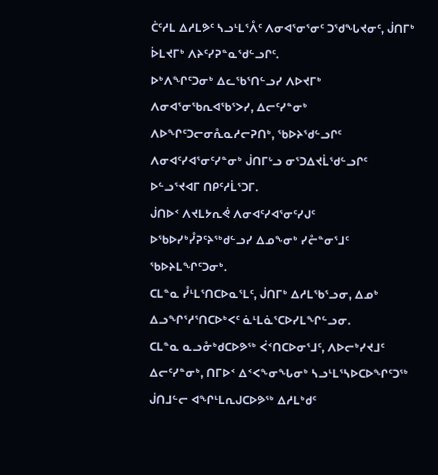ᑖᑦᓱᒪ ᐃᓱᒪᕗᑦ ᓴᓗᒻᒪᕐᐰᑦ ᐱᓂᐊᕐᓂᕐᓂᑦ ᑐᖁᖓᔪᓂᑦ, ᒎᑎᒥᒃ ᐆᒪᔪᒥᒃ ᐱᔨᑦᓯᕈᓐᓇᖁᓪᓗᒋᑦ.
ᐅᒃᐱᖏᑦᑐᓂᒃ ᐃᓚᖃᕐᑎᓪᓗᓯ ᐱᐅᔪᒥᒃ ᐱᓂᐊᕐᓂᖃᕆᐊᖃᕐᐳᓯ, ᐃᓕᑦᓯᓐᓂᒃ ᐱᐅᖏᑦᑐᓕᓂᕅᓇᓱᓕᕈᑎᒃ, ᖃᐅᔨᖁᓪᓗᒋᑦ ᐱᓂᐊᑦᓯᐊᕐᓂᑦᓯᓐᓂᒃ ᒎᑎᒥᒡᓗ ᓂᕐᑐᐃᔪᒫᖁᓪᓗᒋᑦ ᐅᓪᓗᕐᔪᐊᒥ ᑎᑭᑦᓱᒫᕐᑐᒥ.
ᒎᑎᐅᑉ ᐱᔪᒪᔭᕆᕚ ᐱᓂᐊᑦᓯᐊᕐᓂᑦᓯᒍᑦ ᐅᖃᐅᓯᒃᓮᕈᑦᔨᖅᑯᓪᓗᓯ ᐃᓄᖕᓂᒃ ᓯᓔᓐᓂᕐᒧᑦ ᖃᐅᔨᒪᖏᑦᑐᓂᒃ.
ᑕᒪᓐᓇ ᓮᒻᒪᕐᑎᑕᐅᓇᕐᒪᑦ, ᒎᑎᒥᒃ ᐃᓱᒪᖃᕐᓗᓂ, ᐃᓄᒃ ᐃᓗᖏᕐᓱᕐᑎᑕᐅᒃᐸᑦ ᓈᒻᒪᓈᕐᑕᐅᓯᒪᖏᓪᓗᓂ.
ᑕᒪᓐᓇ ᓇᓗᓁᒃᑯᑕᐅᕗᖅ ᐹᑉᑎᑕᐅᓂᕐᒧᑦ, ᐱᐅᓕᒃᓯᔪᒧᑦ ᐃᓕᑦᓯᓐᓂᒃ, ᑎᒥᐅᑉ ᐃᑉᐸᖕᓂᖓᓂᒃ ᓴᓗᒻᒪᕐᓴᐅᑕᐅᖏᑦᑐᖅ ᒎᑎᒧᓪᓕ ᐊᖏᒻᒪᕆᒍᑕᐅᕗᖅ ᐃᓱᒪᒃᑯᑦ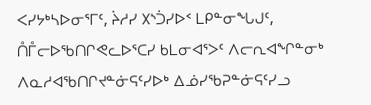ᐸᓯᔭᒃᓴᐅᓂᕐᒥᑦ, ᔩᓱᓯ ᙭ᔅᑑᓯᐅᑉ ᒪᑭᓐᓂᖓᒍᑦ,
ᑍᒤᓕᐅᖃᑎᒋᕙᓚᐅᕐᑕᓯ ᑲᒪᓂᐊᕐᐳᑦ ᐱᓕᕆᐊᖏᓐᓂᒃ ᐱᓇᓱᐊᖃᑎᒋᔪᓐᓃᕋᑦᓯᐅᒃ ᐃᓅᓯᖃᕈᓐᓃᕋᑦᓯᓗ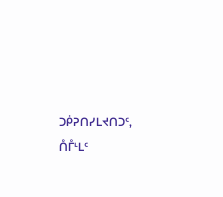ᑐᑮᕈᑎᓯᒪᔪᑎᑐᑦ, ᑍᒤᒻᒪᑦ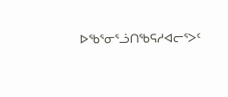ᐅᖃᕐᓂᕐᓘᑎᖃᕋᓱᐊᓕᕐᐳᑦ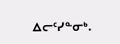ᐃᓕᑦᓯᓐᓂᒃ.